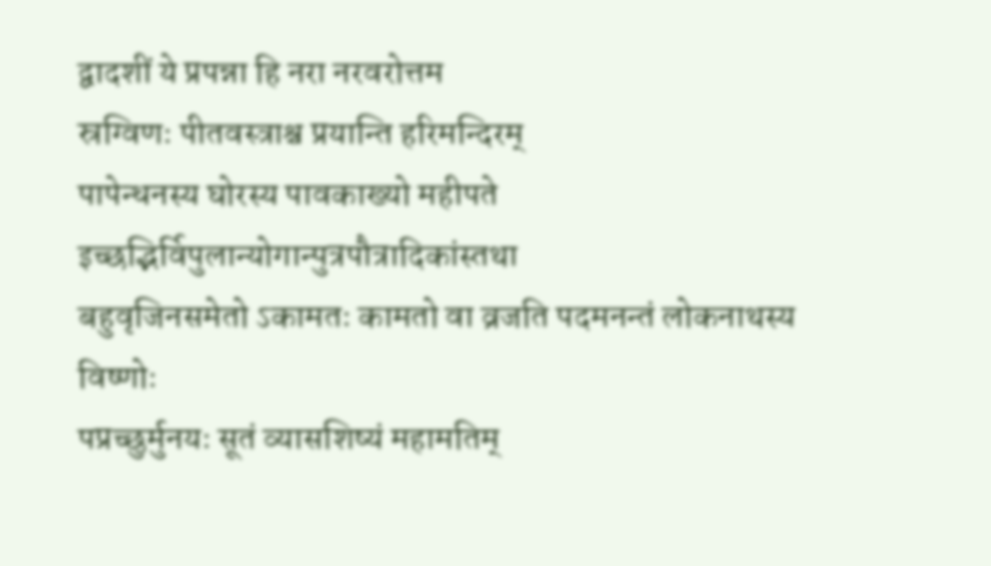द्वादशीं ये प्रपन्ना हि नरा नरवरोत्तम
स्रग्विणः पीतवस्त्राश्च प्रयान्ति हरिमन्दिरम्
पापेन्धनस्य घोरस्य पावकाख्यो महीपते
इच्छद्भिर्विपुलान्योगान्पुत्रपौत्रादिकांस्तथा
बहुवृजिनसमेतो ऽकामतः कामतो वा व्रजति पदमनन्तं लोकनाथस्य विष्णोः
पप्रच्छुर्मुनयः सूतं व्यासशिष्यं महामतिम्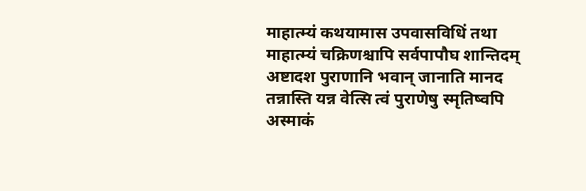माहात्म्यं कथयामास उपवासविधिं तथा
माहात्म्यं चक्रिणश्चापि सर्वपापौघ शान्तिदम्
अष्टादश पुराणानि भवान् जानाति मानद
तन्नास्ति यन्न वेत्सि त्वं पुराणेषु स्मृतिष्वपि
अस्माकं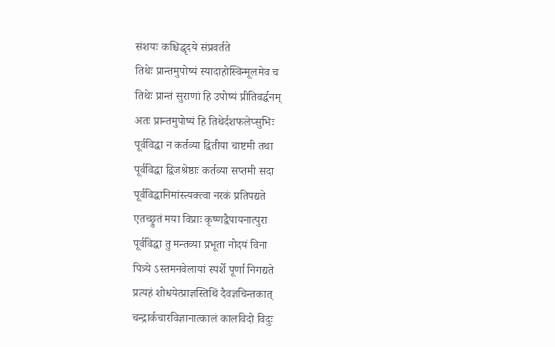संशयः कश्चिद्धृदये संप्रवर्तते
तिथेः प्रान्तमुपोष्यं स्यादाहोस्विन्मूलमेव च
तिथेः प्रान्तं सुराणां हि उपोष्यं प्रीतिवर्द्धनम्
अतः प्रान्तमुपोष्यं हि तिथेर्दशफलेप्सुभिः
पूर्वविद्धा न कर्तव्या द्वितीया चाष्टमी तथा
पूर्वविद्धा द्विजश्रेष्ठाः कर्तव्या सप्तमी सदा
पूर्वविद्धानिमांस्त्यक्त्वा नरकं प्रतिपद्यते
एतच्छ्रुतं मया विप्राः कृष्णद्वैपायनात्पुरा
पूर्वविद्धा तु मन्तव्या प्रभूता नोदयं विना
पित्र्ये ऽस्तमनवेलायां स्पर्शे पूर्णा निगद्यते
प्रत्यहं शोधयेत्प्राज्ञस्तिथिं दैवज्ञचिन्तकात्
चन्द्रार्कचारविज्ञानात्कालं कालविदो विदुः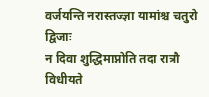वर्जयन्ति नरास्तज्ज्ञा यामांश्च चतुरो द्विजाः
न दिवा शुद्धिमाप्नोति तदा रात्रौ विधीयते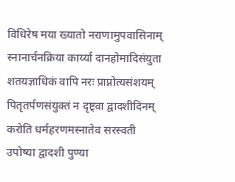विधिरेष मया ख्यातो नराणामुपवासिनाम्
स्नानार्चनक्रिया कार्य्या दानहोमादिसंयुता
शतयज्ञाधिकं वापि नरः प्राप्नोत्यसंशयम्
पितृतर्पणसंयुक्तं न दृष्ट्वा द्वादशीदिनम्
करोति धर्महरणमस्नातेव सरस्वती
उपोष्या द्वादशी पुण्या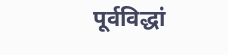पूर्वविद्धां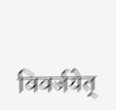विवर्जयेत्